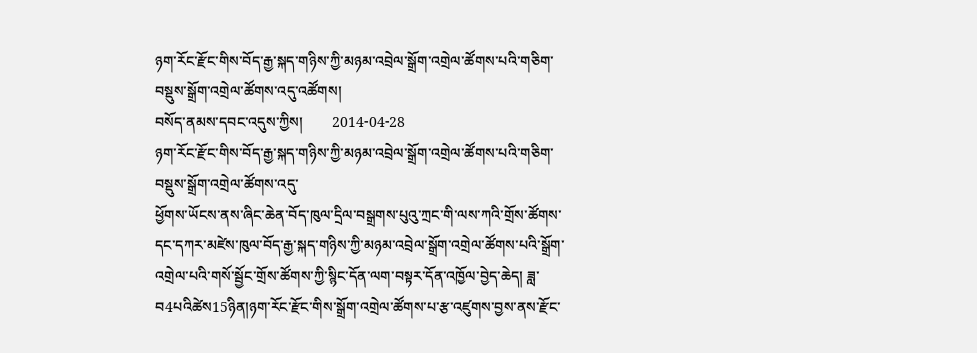ཉག་རོང་རྫོང་གིས་བོད་རྒྱ་སྐད་གཉིས་ཀྱི་མཉམ་འབྲེལ་སྒྲོག་འགྲེལ་ཚོགས་པའི་གཅིག་བསྡུས་སྒྲོག་འགྲེལ་ཚོགས་འདུ་འཚོགས།
བསོད་ནམས་དབང་འདུས་ཀྱིས།        2014-04-28
ཉག་རོང་རྫོང་གིས་བོད་རྒྱ་སྐད་གཉིས་ཀྱི་མཉམ་འབྲེལ་སྒྲོག་འགྲེལ་ཚོགས་པའི་གཅིག་བསྡུས་སྒྲོག་འགྲེལ་ཚོགས་འདུ་
ཕྱོགས་ཡོངས་ནས་ཞིང་ཆེན་བོད་ཁུལ་དྲིལ་བསྒྲགས་པུའུ་ཀྲང་གི་ལས་ཀའི་གྲོས་ཚོགས་དང་དཀར་མཛེས་ཁུལ་བོད་རྒྱ་སྐད་གཉིས་ཀྱི་མཉམ་འབྲེལ་སྒྲོག་འགྲེལ་ཚོགས་པའི་སྒྲོག་འགྲེལ་པའི་གསོ་སྦྱོང་གྲོས་ཚོགས་ཀྱི་སྙིང་དོན་ལག་བསྟར་དོན་འཁྱོལ་བྱེད་ཆེད། ཟླ་བ4པའིཚེས15ཉིན།ཉག་རོང་རྫོང་གིས་སྒྲོག་འགྲེལ་ཚོགས་པ་རྩ་འཛུགས་བྱས་ནས་རྫོང་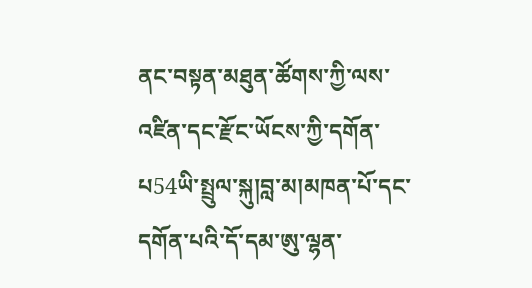ནང་བསྟན་མཐུན་ཚོགས་ཀྱི་ལས་འཛིན་དང་རྫོང་ཡོངས་ཀྱི་དགོན་པ54ཡི་སྤྲུལ་སྐུ།བླ་མ།མཁན་པོ་དང་དགོན་པའི་དོ་དམ་ཨུ་ལྷན་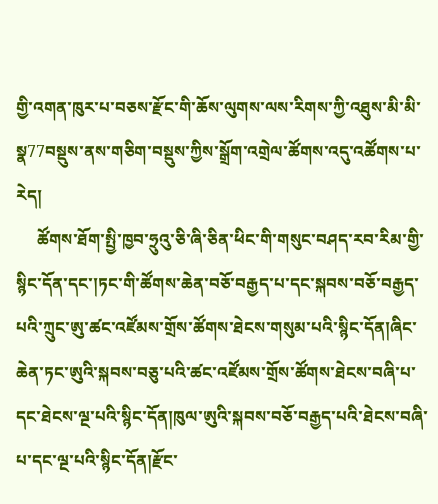གྱི་འགན་ཁུར་པ་བཅས་རྫོང་གི་ཆོས་ལུགས་ལས་རིགས་ཀྱི་འཐུས་མི་མི་སྣ77བསྡུས་ནས་གཅིག་བསྡུས་ཀྱིས་སྒྲོག་འགྲེལ་ཚོགས་འདུ་འཚོགས་པ་རེད།
     ཚོགས་ཐོག་སྤྱི་ཁྱབ་ཧྲུའུ་ཅི་ཞི་ཅིན་ཕིང་གི་གསུང་བཤད་རབ་རིམ་གྱི་སྙིང་དོན་དང་།ཏང་གི་ཚོགས་ཆེན་བཅོ་བརྒྱད་པ་དང་སྐབས་བཅོ་བརྒྱད་པའི་ཀྲུང་ཨུ་ཚང་འཛོམས་གྲོས་ཚོགས་ཐེངས་གསུམ་པའི་སྙིང་དོན།ཞིང་ཆེན་ཏང་ཨུའི་སྐབས་བཅུ་པའི་ཚང་འཛོམས་གྲོས་ཚོགས་ཐེངས་བཞི་པ་དང་ཐེངས་ལྔ་པའི་སྙིང་དོན།ཁུལ་ཨུའི་སྐབས་བཅོ་བརྒྱད་པའི་ཐེངས་བཞི་པ་དང་ལྔ་པའི་སྙིང་དོན།རྫོང་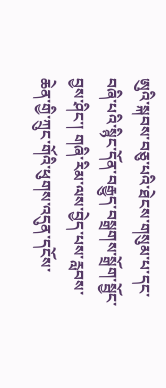ཨུའི་སྐབས་བཅུ་པའི་ཐེངས་གསུམ་པ་དང་བཞི་པའི་སྙིང་དོན་བརྒྱུད་བསྒྲགས་སྒྲོག་སྦྱོང་བྱས་ཤིང་། གཞི་རིམ་ལས་བྱེད་པས་རླབས་ཆེན་གྱི་ཀྲུང་གོའི་ཕུགས་འདུན་དངོས་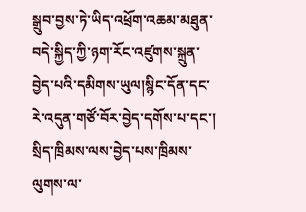སྒྲུབ་བྱས་ཏེ་ཡིད་འཕྲོག་འཆམ་མཐུན་བདེ་སྐྱིད་ཀྱི་ཉག་རོང་འཛུགས་སྐྲུན་བྱེད་པའི་དམིགས་ཡུལ།སྙིང་དོན་དང་རེ་འདུན་གཙོ་བོར་བྱེད་དགོས་པ་དང་། སྲིད་ཁྲིམས་ལས་བྱེད་པས་ཁྲིམས་ལུགས་ལ་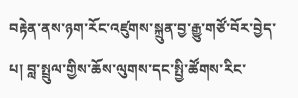བརྟེན་ནས་ཉག་རོང་འཛུགས་སྐྲུན་བྱ་རྒྱུ་གཙོ་བོར་བྱེད་པ། བླ་སྤྲུལ་གྱིས་ཆོས་ལུགས་དང་སྤྱི་ཚོགས་རིང་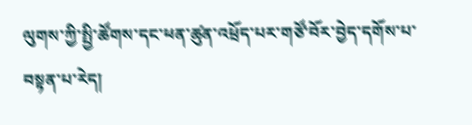ལུགས་ཀྱི་སྤྱི་ཚོགས་དང་ཕན་ཚུན་འཕྲོད་པར་གཙོ་བོར་བྱེད་དགོས་པ་བསྟན་པ་རེད།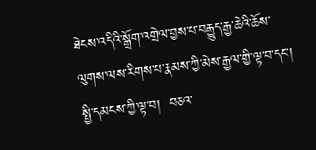ཐེངས་འདིའི་སྒྲོག་འགྲེལ་བྱས་པ་བརྒྱུད་རྒྱ་ཆེའི་ཆོས་ལུགས་ལས་རིགས་པ་རྣམས་ཀྱི་མེས་རྒྱལ་གྱི་ལྟ་བ་དང་།  སྤྱི་དམངས་ཀྱི་ལྟ་བ།  བཅའ་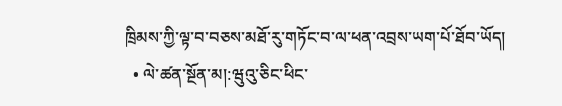ཁྲིམས་ཀྱི་ལྟ་བ་བཅས་མཐོ་རུ་གཏོང་བ་ལ་ཕན་འབྲས་ཡག་པོ་ཐོབ་ཡོད།
  • ལེ་ཚན་སྔོན་མ།:ཝུའུ་ཅིང་ཕིང་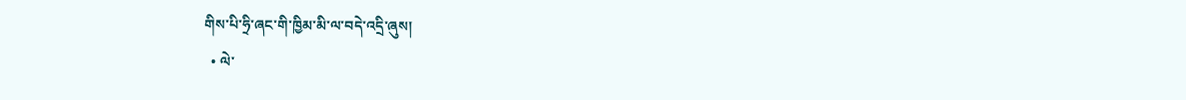གིས་པི་ཧྲི་ཞང་གི་ཁྱིམ་མི་ལ་བདེ་འདྲི་ཞུས།
  • ལེ་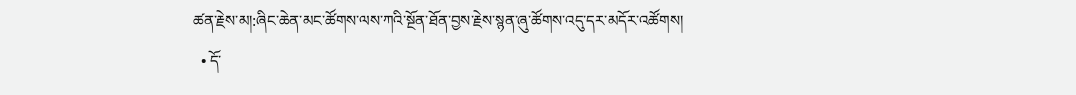ཚན་རྗེས་མ།:ཞིང་ཆེན་མང་ཚོགས་ལས་ཀའི་སྔོན་ཐོན་བྱས་རྗེས་སྙན་ཞུ་ཚོགས་འདུ་དར་མདོར་འཚོགས།
  • དོ་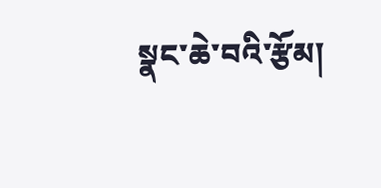སྣང་ཆེ་བའི་རྩོམ།